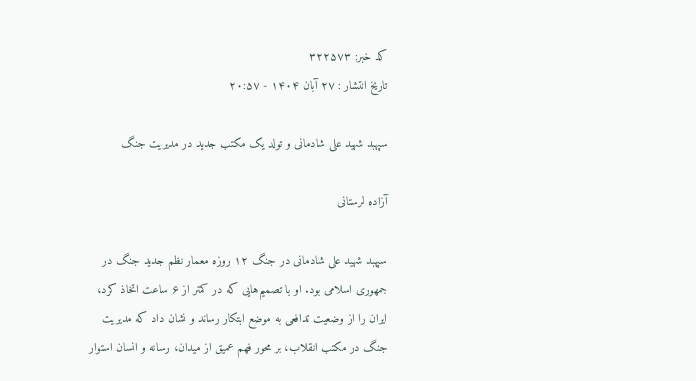کد خبر: ۳۲۲۵۷۳
تاریخ انتشار : ۲۷ آبان ۱۴۰۴ - ۲۰:۵۷

سپهبد شهید علی شادمانی و تولد یک مکتب جدید در مدیریت جنگ

آزاده لرستانی

سپهبد شهید علی شادمانی در جنگ ۱۲ روزه معمار نظم جدید جنگ در جمهوری اسلامی بود. او با تصمیم‌هایی که در کمتر از ۶ ساعت اتخاذ کرد، ایران را از وضعیت تدافعی به موضع ابتکار رساند و نشان داد که مدیریت جنگ در مکتب انقلاب، بر محور فهم عمیق از میدان، رسانه و انسان استوار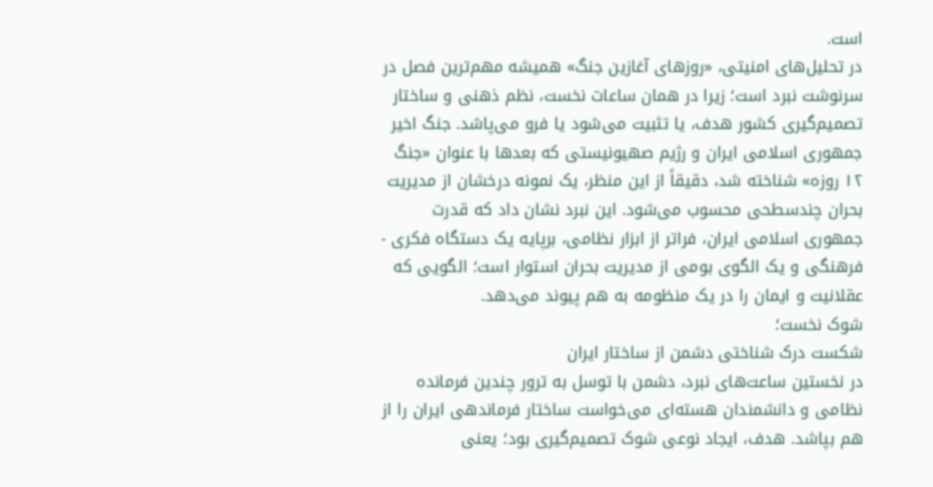است.
در تحلیل‌های امنیتی، «روزهای آغازین جنگ» همیشه مهم‌ترین فصل در سرنوشت نبرد است؛ زیرا در همان ساعات نخست، نظم ذهنی و ساختار تصمیم‌گیری کشور هدف، یا تثبیت می‌شود یا فرو می‌پاشد. جنگ اخیر جمهوری اسلامی ایران و رژیم صهیونیستی که بعدها با عنوان «جنگ ۱۲ روزه» شناخته شد، دقیقاً از این منظر، یک نمونه درخشان از مدیریت بحران چندسطحی محسوب می‌شود. این نبرد نشان داد که قدرت جمهوری اسلامی ایران، فراتر از ابزار نظامی، برپایه یک دستگاه فکری - فرهنگی و یک الگوی بومی از مدیریت بحران استوار است؛ الگویی که عقلانیت و ایمان را در یک منظومه به هم پیوند می‌دهد.
شوک نخست؛
شکست درک شناختی دشمن از ساختار ایران
در نخستین ساعت‌های نبرد، دشمن با توسل به ترور چندین فرمانده نظامی و دانشمندان هسته‌ای می‌خواست ساختار فرماندهی ایران را از هم بپاشد. هدف، ایجاد نوعی شوک تصمیم‌گیری بود؛ یعنی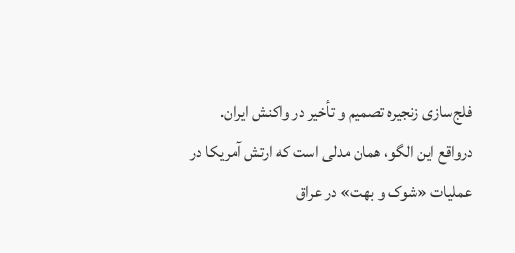فلج‌سازی زنجیره‌ تصمیم و تأخیر در واکنش ایران.
درواقع این الگو، همان مدلی است که ارتش آمریکا در عملیات «شوک و بهت» در عراق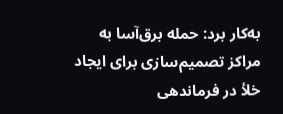به‌کار برد: حمله برق‌آسا به مراکز تصمیم‌سازی برای ایجاد خلأ در فرماندهی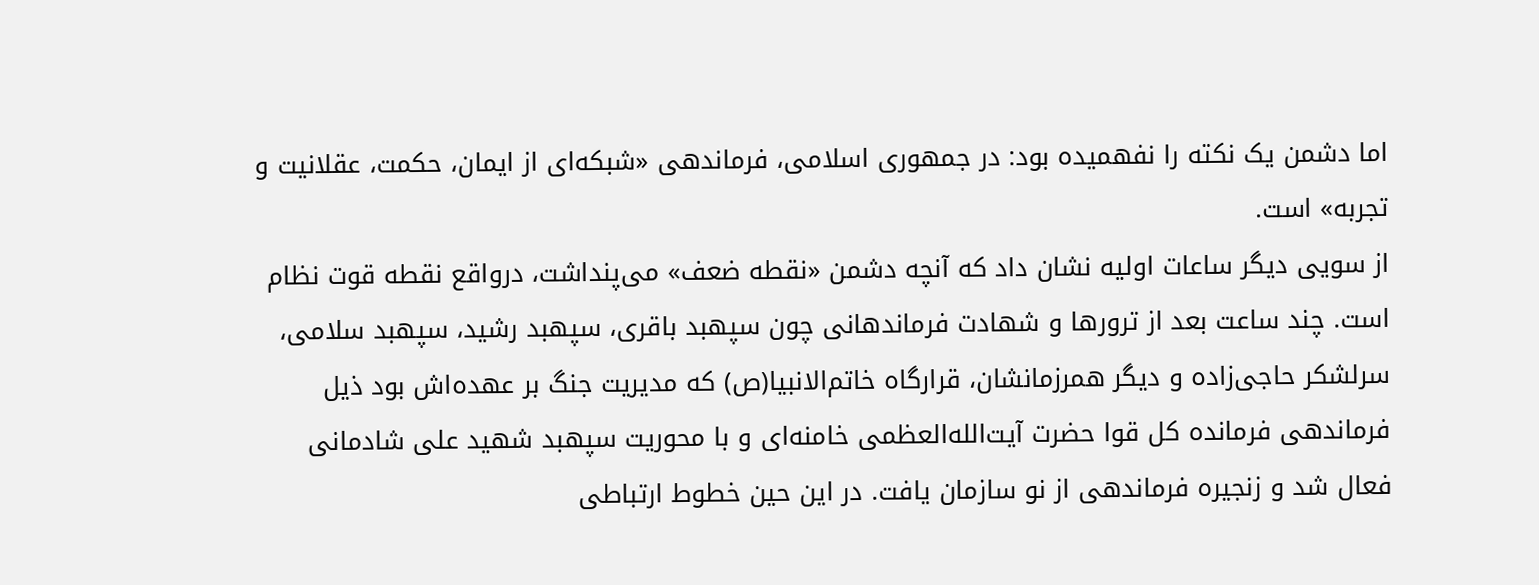اما دشمن یک نکته را نفهمیده بود: در جمهوری اسلامی، فرماندهی «شبکه‌ای از ایمان، حکمت، عقلانیت و تجربه» است.
از سویی دیگر ساعات اولیه نشان داد که آنچه دشمن «نقطه ضعف» می‌پنداشت، درواقع نقطه قوت نظام است. چند ساعت بعد از ترورها و شهادت فرماندهانی چون سپهبد باقری، سپهبد رشید، سپهبد سلامی،‌ سرلشکر حاجی‌زاده و دیگر همرزمانشان، قرارگاه خاتم‌الانبیا(ص) که مدیریت جنگ بر عهده‌اش بود ذیل فرماندهی فرمانده کل قوا حضرت آیت‌الله‌العظمی خامنه‌ای و با محوریت سپهبد شهید علی شادمانی فعال شد و زنجیره فرماندهی از نو سازمان یافت. در این حین خطوط ارتباطی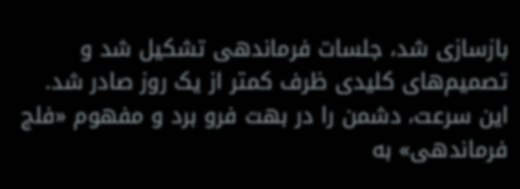بازسازی شد، جلسات فرماندهی تشکیل شد و تصمیم‌های کلیدی ظرف کمتر از یک روز صادر شد. این سرعت، دشمن را در بهت فرو برد و مفهوم «فلج فرماندهی» به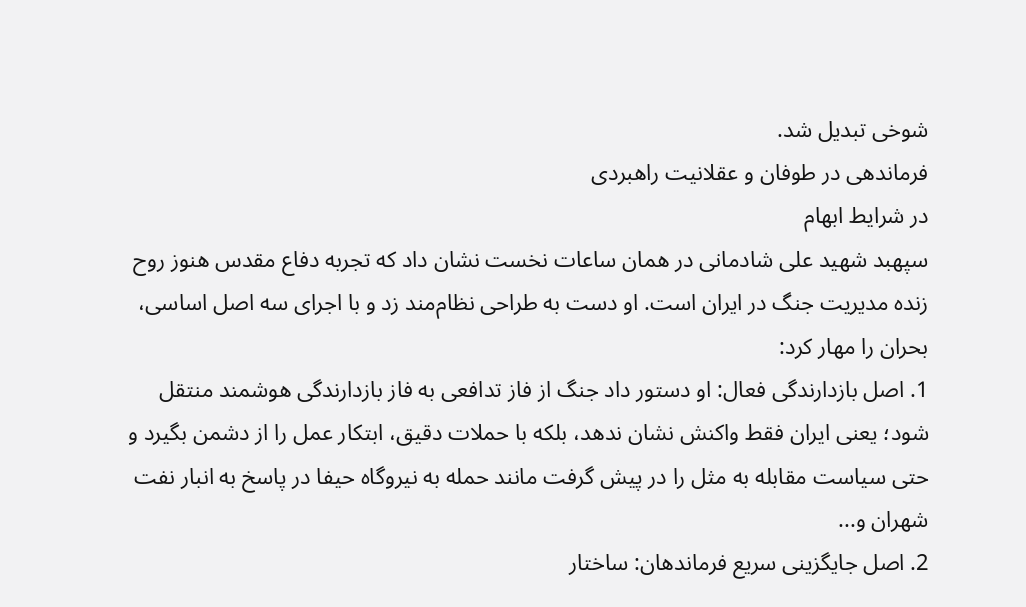شوخی تبدیل شد.
فرماندهی در طوفان و عقلانیت راهبردی
در شرایط ابهام
سپهبد شهید علی شادمانی در همان ساعات نخست نشان داد که تجربه‌ دفاع مقدس هنوز روح زنده مدیریت جنگ در ایران است. او دست به طراحی نظام‌مند زد و با اجرای سه اصل اساسی، بحران را مهار کرد:
1. اصل بازدارندگی فعال: او دستور داد جنگ از فاز تدافعی به فاز بازدارندگی هوشمند منتقل شود؛ یعنی ایران فقط واکنش نشان ندهد، بلکه با حملات دقیق، ابتکار عمل را از دشمن بگیرد و حتی سیاست مقابله به مثل را در پیش گرفت مانند حمله به نیروگاه حیفا در پاسخ به انبار نفت شهران و...
2. اصل جایگزینی سریع فرماندهان: ساختار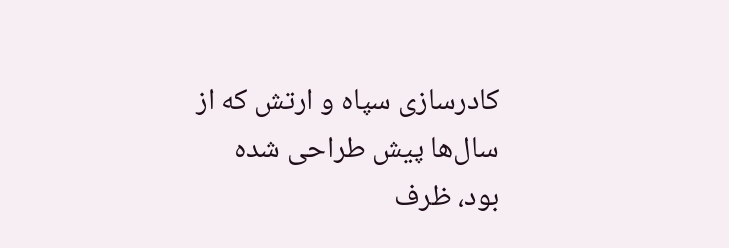کادر‌سازی سپاه و ارتش که از سال‌ها پیش طراحی شده بود، ظرف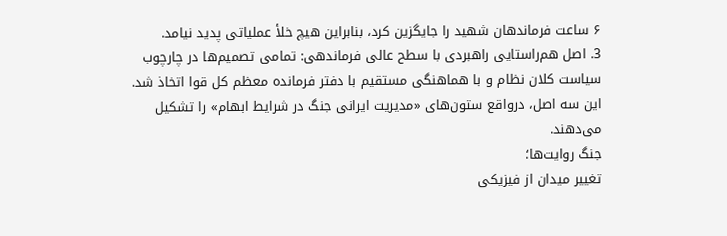۶ ساعت فرماندهان شهید را جایگزین کرد،‌ بنابراین هیچ خلأ عملیاتی پدید نیامد.
3. اصل هم‌راستایی راهبردی با سطح عالی فرماندهی: تمامی تصمیم‌ها در چارچوب سیاست کلان نظام و با هماهنگی مستقیم با دفتر فرمانده معظم کل قوا اتخاذ شد.
این سه اصل، درواقع ستون‌های «مدیریت ایرانی جنگ در شرایط ابهام» را تشکیل می‌دهند.
جنگ روایت‌ها؛
تغییر میدان از فیزیکی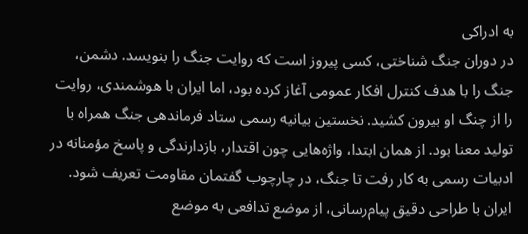به ادراکی
در دوران جنگ شناختی، کسی پیروز است که روایت جنگ را بنویسد. دشمن، جنگ را با هدف کنترل افکار عمومی آغاز کرده بود، اما ایران با هوشمندی، روایت را از چنگ او بیرون کشید. نخستین بیانیه رسمی ستاد فرماندهی جنگ همراه با تولید معنا بود. از همان ابتدا، واژه‌هایی چون اقتدار، بازدارندگی و پاسخ مؤمنانه در ادبیات رسمی به کار رفت تا جنگ، در چارچوب گفتمان مقاومت تعریف شود.
ایران با طراحی دقیق پیام‌رسانی، از موضع تدافعی به موضع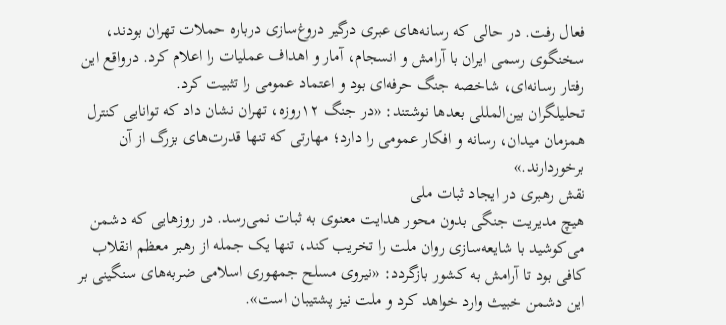فعال رفت. در حالی که رسانه‌های عبری درگیر دروغ‌سازی درباره حملات تهران بودند، سخنگوی رسمی ایران با آرامش و انسجام، آمار و اهداف عملیات را اعلام کرد. درواقع این رفتار رسانه‌ای، شاخصه جنگ حرفه‌ای بود و اعتماد عمومی را تثبیت کرد.
تحلیلگران بین‌المللی بعدها نوشتند: «در جنگ ۱۲روزه، تهران نشان داد که توانایی کنترل همزمان میدان، رسانه و افکار عمومی را دارد؛ مهارتی که تنها قدرت‌های بزرگ از آن برخوردارند.»
نقش رهبری در ایجاد ثبات ملی
هیچ مدیریت جنگی بدون محور هدایت معنوی به ثبات نمی‌رسد. در روزهایی که دشمن می‌کوشید با شایعه‌سازی روان ملت را تخریب کند، تنها یک جمله از رهبر معظم انقلاب کافی بود تا آرامش به کشور بازگردد: «نیروی مسلح جمهوری اسلامی ضربه‌های سنگینی بر این دشمن خبیث وارد خواهد کرد و ملت نیز پشتیبان است».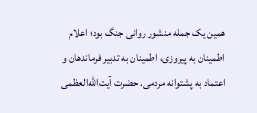همین یک جمله منشور روانی جنگ بود؛ اعلام اطمینان به پیروزی، اطمینان به تدبیر فرماندهان و اعتماد به پشتوانه مردمی. حضرت آیت‌الله‌العظمی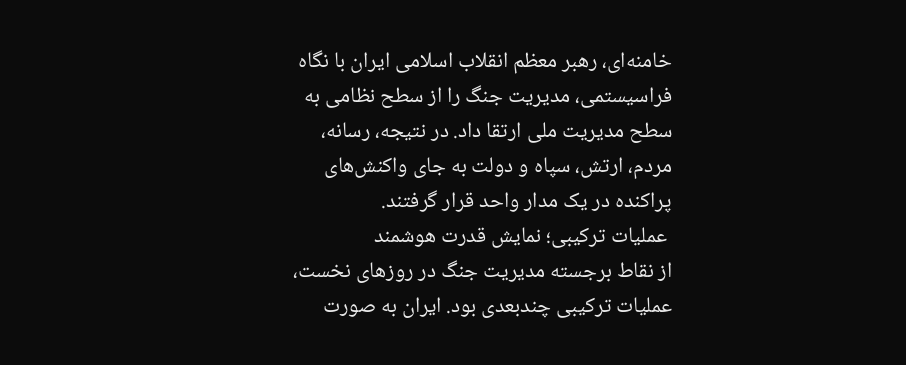خامنه‌ای، رهبر معظم انقلاب اسلامی ایران با نگاه فراسیستمی، مدیریت جنگ را از سطح نظامی به سطح مدیریت ملی ارتقا داد. در نتیجه، رسانه، مردم، ارتش، سپاه و دولت به‌ جای واکنش‌های پراکنده در یک مدار واحد قرار گرفتند.
 عملیات ترکیبی؛ نمایش قدرت هوشمند
از نقاط برجسته‌ مدیریت جنگ در روزهای نخست، عملیات ترکیبی چندبعدی بود. ایران به ‌صورت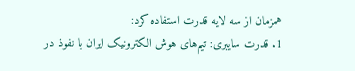همزمان از سه لایه قدرت استفاده کرد:
1. قدرت سایبری: تیم‌های هوش الکترونیک ایران با نفوذ در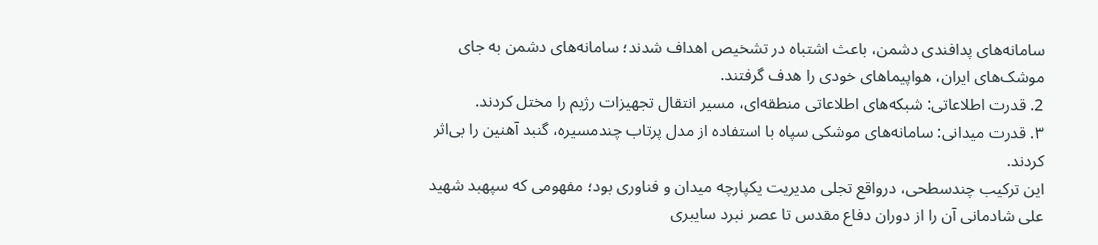سامانه‌های پدافندی دشمن، باعث اشتباه در تشخیص اهداف شدند؛ سامانه‌های دشمن به ‌جای موشک‌های ایران، هواپیماهای خودی را هدف گرفتند.
2. قدرت اطلاعاتی: شبکه‌های اطلاعاتی منطقه‌ای، مسیر انتقال تجهیزات رژیم را مختل کردند.
۳. قدرت میدانی: سامانه‌های موشکی سپاه با استفاده از مدل پرتاب چندمسیره، گنبد آهنین را بی‌اثر کردند.
این ترکیب چندسطحی، درواقع تجلی مدیریت یکپارچه میدان و فناوری بود؛ مفهومی که سپهبد شهید علی شادمانی آن را از دوران دفاع مقدس تا عصر نبرد سایبری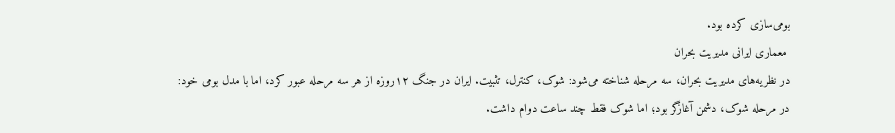بومی‌سازی کرده بود.
 معماری ایرانی مدیریت بحران
در نظریه‌های مدیریت بحران، سه مرحله شناخته می‌شود: شوک، کنترل، تثبیت. ایران در جنگ ۱۲روزه از هر سه مرحله عبور کرد، اما با مدل بومی خود:
در مرحله‌ شوک، دشمن آغازگر بود؛ اما شوک فقط چند ساعت دوام داشت.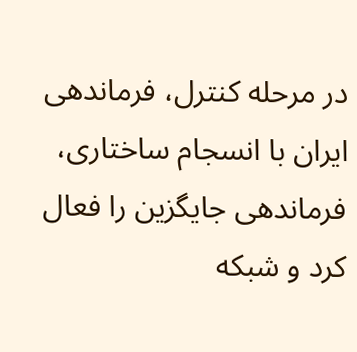در مرحله‌ کنترل، فرماندهی ایران با انسجام ساختاری، فرماندهی جایگزین را فعال کرد و شبکه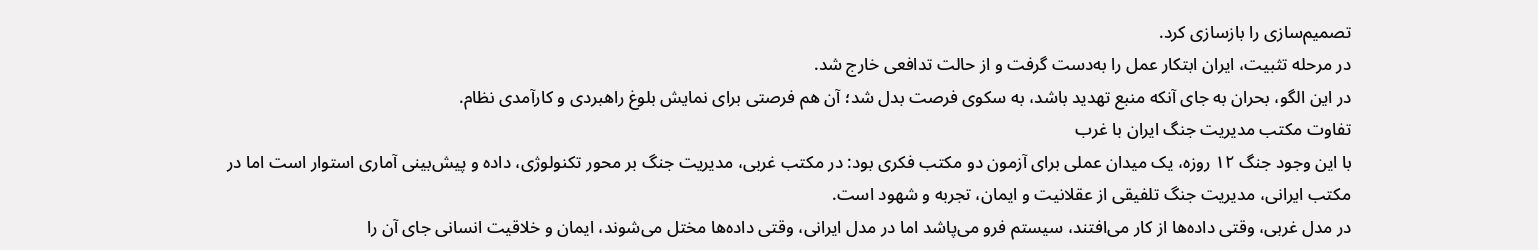تصمیم‌سازی را بازسازی کرد.
در مرحله‌ تثبیت، ایران ابتکار عمل را به‌دست گرفت و از حالت تدافعی خارج شد.
در این الگو، بحران به ‌جای آنکه منبع تهدید باشد، به سکوی فرصت بدل شد؛ آن هم فرصتی برای نمایش بلوغ راهبردی و کارآمدی نظام.
تفاوت مکتب مدیریت جنگ ایران با غرب
با این وجود جنگ ۱۲ روزه، یک میدان عملی برای آزمون دو مکتب فکری بود: در مکتب غربی، مدیریت جنگ بر محور تکنولوژی، داده و پیش‌بینی آماری استوار است اما در مکتب ایرانی، مدیریت جنگ تلفیقی از عقلانیت و ایمان، تجربه و شهود است.
در مدل غربی، وقتی داده‌ها از کار می‌افتند، سیستم فرو می‌پاشد اما در مدل ایرانی، وقتی داده‌ها مختل می‌شوند، ایمان و خلاقیت انسانی جای آن را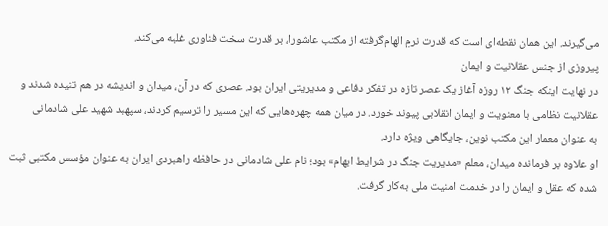می‌گیرند. این همان نقطه‌ای است که قدرت نرمِ الهام‌گرفته از مکتب عاشورا، بر قدرت سخت فناوری غلبه می‌کند.
پیروزی از جنس عقلانیت و ایمان
در نهایت اینکه جنگ ۱۲ روزه آغاز یک عصر تازه در تفکر دفاعی و مدیریتی ایران بود. عصری که در آن، میدان و اندیشه در هم تنیده شدند و عقلانیت نظامی با معنویت و ایمان انقلابی پیوند خورد. در میان همه‌ چهره‌هایی که این مسیر را ترسیم کردند، سپهبد شهید علی شادمانی به ‌عنوان معمار این مکتب نوین، جایگاهی ویژه دارد.
او علاوه‌ بر فرمانده میدان، معلم «مدیریت جنگ در شرایط ابهام» بود؛ نام علی شادمانی در حافظه‌ راهبردی ایران به‌ عنوان مؤسس مکتبی ثبت شده که عقل و ایمان را در خدمت امنیت ملی به‌کار گرفت.